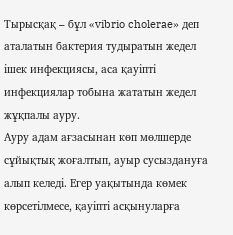Тырысқақ – бұл «vibrio cholerae» деп аталатын бактерия тудыратын жедел ішек инфекциясы, аса қауіпті инфекциялар тобына жататын жедел жұқпалы ауру.
Ауру адам ағзасынан көп мөлшерде сұйықтық жоғалтып, ауыр сусыздануға алып келеді. Егер уақытында көмек көрсетілмесе, қауіпті асқынуларға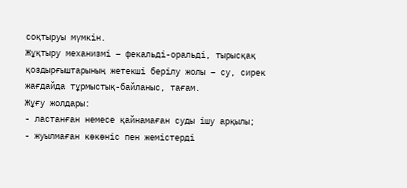соқтыруы мүмкін.
Жұқтыру механизмі – фекальді-оральді, тырысқақ қоздырғыштарының жетекші берілу жолы – су, сирек жағдайда тұрмыстық-байланыс, тағам.
Жұғу жолдары:
- ластанған немесе қайнамаған суды ішу арқылы;
- жуылмаған көкөніс пен жемістерді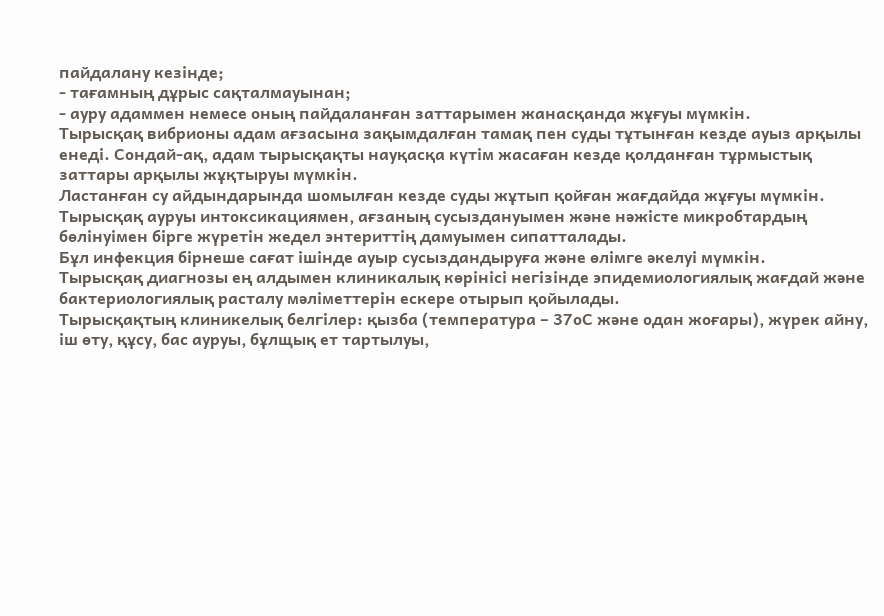пайдалану кезінде;
- тағамның дұрыс сақталмауынан;
- ауру адаммен немесе оның пайдаланған заттарымен жанасқанда жұғуы мүмкін.
Тырысқақ вибрионы адам ағзасына зақымдалған тамақ пен суды тұтынған кезде ауыз арқылы енеді. Сондай-ақ, адам тырысқақты науқасқа күтім жасаған кезде қолданған тұрмыстық заттары арқылы жұқтыруы мүмкін.
Ластанған су айдындарында шомылған кезде суды жұтып қойған жағдайда жұғуы мүмкін.
Тырысқақ ауруы интоксикациямен, ағзаның сусыздануымен және нәжісте микробтардың бөлінуімен бірге жүретін жедел энтериттің дамуымен сипатталады.
Бұл инфекция бірнеше сағат ішінде ауыр сусыздандыруға және өлімге әкелуі мүмкін.
Тырысқақ диагнозы ең алдымен клиникалық көрінісі негізінде эпидемиологиялық жағдай және бактериологиялық расталу мәліметтерін ескере отырып қойылады.
Тырысқақтың клиникелық белгілер: қызба (температура – 37оС және одан жоғары), жүрек айну, іш өту, құсу, бас ауруы, бұлщық ет тартылуы,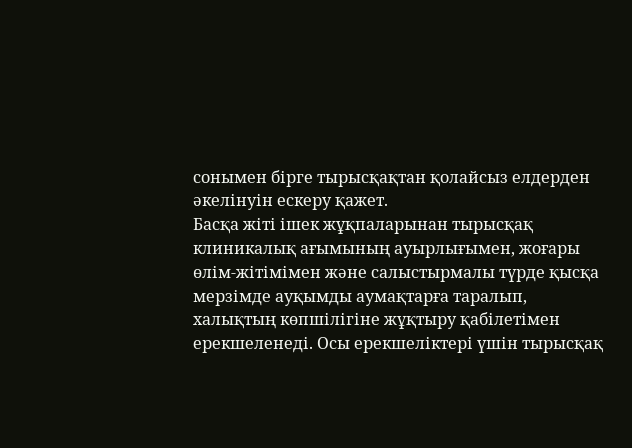сонымен бірге тырысқақтан қолайсыз елдерден әкелінуін ескеру қажет.
Басқа жіті ішек жұқпаларынан тырысқақ клиникалық ағымының ауырлығымен, жоғары өлім-жітімімен және салыстырмалы түрде қысқа мерзімде ауқымды аумақтарға таралып, халықтың көпшілігіне жұқтыру қабілетімен ерекшеленеді. Осы ерекшеліктері үшін тырысқақ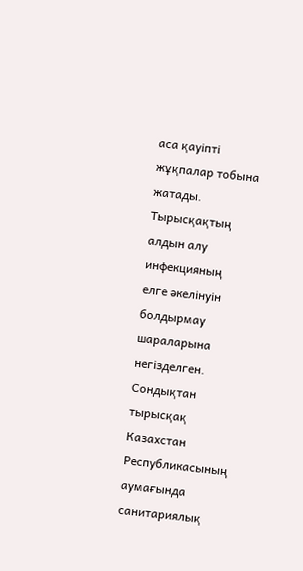аса қауіпті жұқпалар тобына жатады. Тырысқақтың алдын алу инфекцияның елге әкелінуін болдырмау шараларына негізделген. Сондықтан тырысқақ Казахстан Республикасының аумағында санитариялық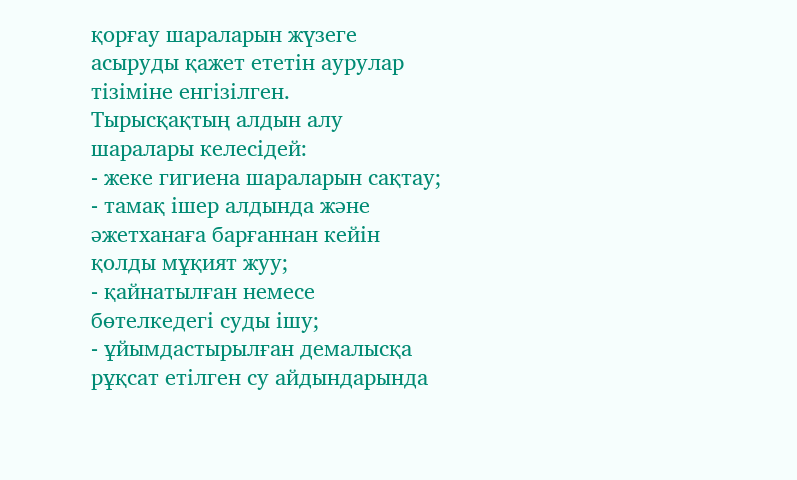қорғау шараларын жүзеге асыруды қажет ететін аурулар тізіміне енгізілген.
Тырысқақтың алдын алу шаралары келесідей:
- жеке гигиена шараларын сақтау;
- тамақ ішер алдында және әжетханаға барғаннан кейін қолды мұқият жуу;
- қайнатылған немесе бөтелкедегі суды ішу;
- ұйымдастырылған демалысқа рұқсат етілген су айдындарында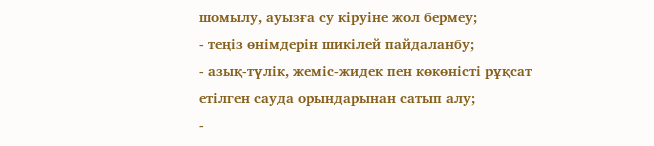шомылу, ауызға су кіруіне жол бермеу;
- теңіз өнімдерін шикілей пайдаланбу;
- азық-түлік, жеміс-жидек пен көкөністі рұқсат етілген сауда орындарынан сатып алу;
-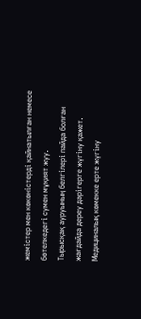жемістер мен көкөністерді қайнатылған немесе бөтелкедегі сумен мұқият жуу.
Тырысқақ ауруының белгілері пайда болған жағдайда дереу дәрігерге жүгіну қажет. Медициналық көмекке ерте жүгіну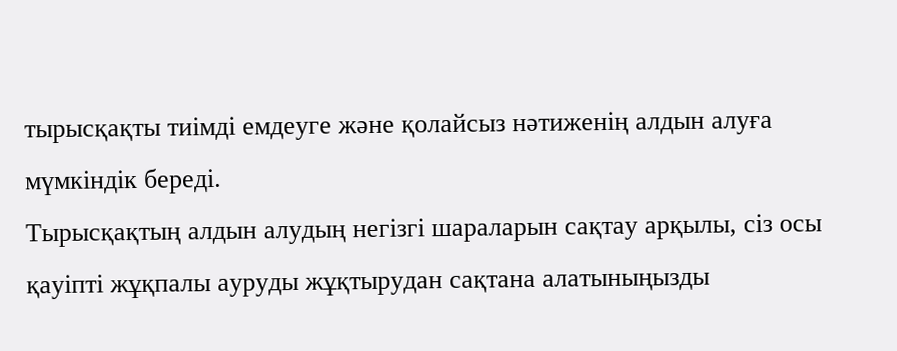тырысқақты тиімді емдеуге және қолайсыз нәтиженің алдын алуға мүмкіндік береді.
Тырысқақтың алдын алудың негізгі шараларын сақтау арқылы, сіз осы қауіпті жұқпалы ауруды жұқтырудан сақтана алатыныңызды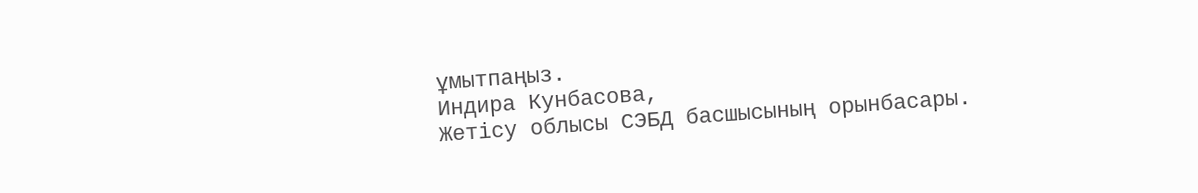ұмытпаңыз.
Индира Кунбасова,
Жетісу облысы СЭБД басшысының орынбасары.